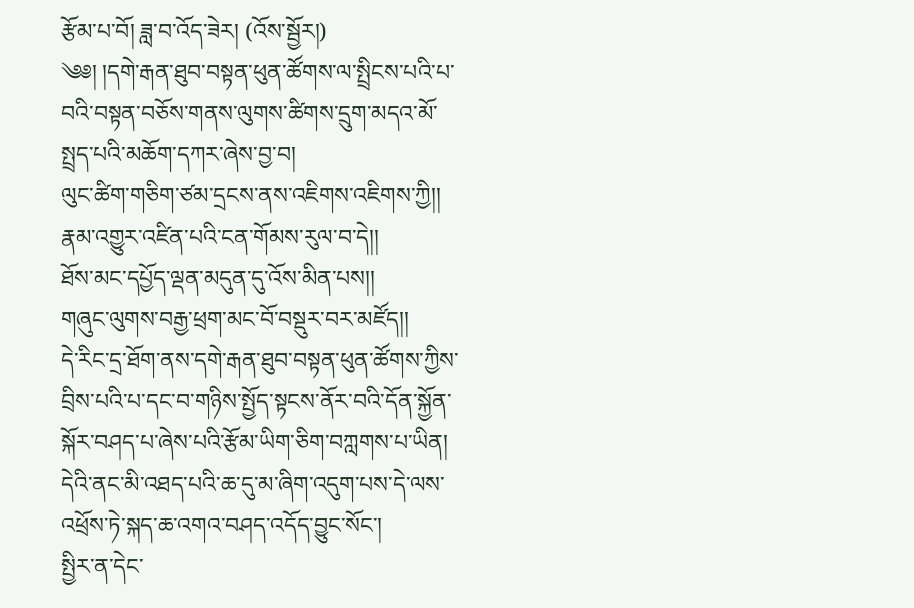རྩོམ་པ་བོ། ཟླ་བ་འོད་ཟེར། (འོས་སྦྱོར།)
༄༅། །དགེ་རྒན་ཐུབ་བསྟན་ཕུན་ཚོགས་ལ་སྤྲིངས་པའི་པ་བའི་བསྟན་བཅོས་གནས་ལུགས་ཚིགས་དྲུག་མདའ་མོ་སྤྲད་པའི་མཆོག་དཀར་ཞེས་བྱ་བ།
ལུང་ཚིག་གཅིག་ཙམ་དྲངས་ནས་འཇིགས་འཇིགས་ཀྱི།།
རྣམ་འགྱུར་འཛིན་པའི་ངན་གོམས་རུལ་བ་དེ།།
ཐོས་མང་དཔྱོད་ལྡན་མདུན་དུ་འོས་མིན་པས།།
གཞུང་ལུགས་བརྒྱ་ཕྲག་མང་བོ་བསྡུར་བར་མཛོད།།
དེ་རིང་དྲ་ཐོག་ནས་དགེ་རྒན་ཐུབ་བསྟན་ཕུན་ཚོགས་ཀྱིས་བྲིས་པའི་པ་དང་བ་གཉིས་སྤྱོད་སྟངས་ནོར་བའི་དོན་སྐྱོན་སྐོར་བཤད་པ་ཞེས་པའི་རྩོམ་ཡིག་ཅིག་བཀླགས་པ་ཡིན། དེའི་ནང་མི་འཐད་པའི་ཆ་དུ་མ་ཞིག་འདུག་པས་དེ་ལས་འཕྲོས་ཏེ་སྐད་ཆ་འགའ་བཤད་འདོད་བྱུང་སོང་།
སྤྱིར་ན་དེང་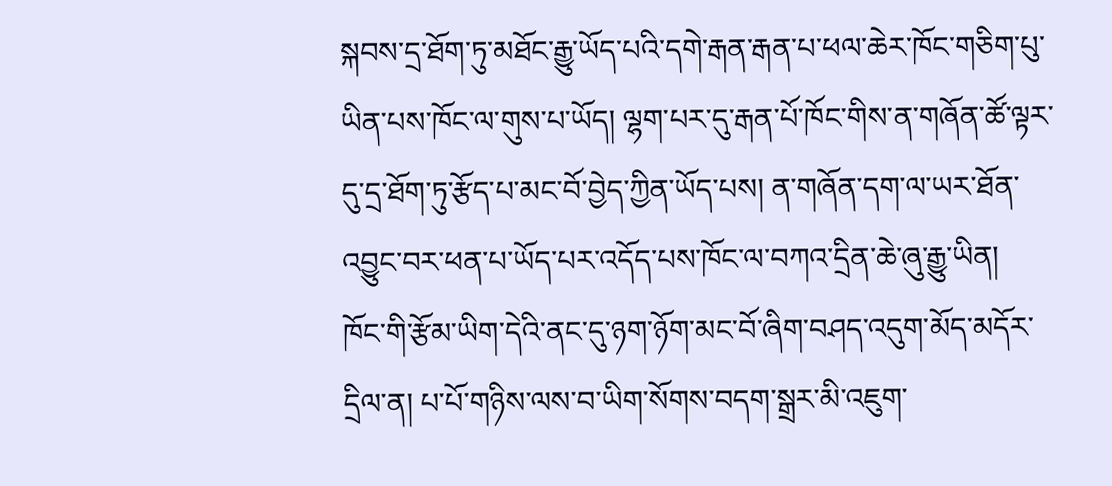སྐབས་དྲ་ཐོག་ཏུ་མཐོང་རྒྱུ་ཡོད་པའི་དགེ་རྒན་རྒན་པ་ཕལ་ཆེར་ཁོང་གཅིག་པུ་ཡིན་པས་ཁོང་ལ་གུས་པ་ཡོད། ལྷག་པར་དུ་རྒན་པོ་ཁོང་གིས་ན་གཞོན་ཚོ་ལྟར་དུ་དྲ་ཐོག་ཏུ་རྩོད་པ་མང་བོ་བྱེད་ཀྱིན་ཡོད་པས། ན་གཞོན་དག་ལ་ཡར་ཐོན་འབྱུང་བར་ཕན་པ་ཡོད་པར་འདོད་པས་ཁོང་ལ་བཀའ་དྲིན་ཆེ་ཞུ་རྒྱུ་ཡིན།
ཁོང་གི་རྩོམ་ཡིག་དེའི་ནང་དུ་ཉག་ཉོག་མང་བོ་ཞིག་བཤད་འདུག་མོད་མདོར་དྲིལ་ན། པ་པོ་གཉིས་ལས་བ་ཡིག་སོགས་བདག་སྒྲར་མི་འཇུག་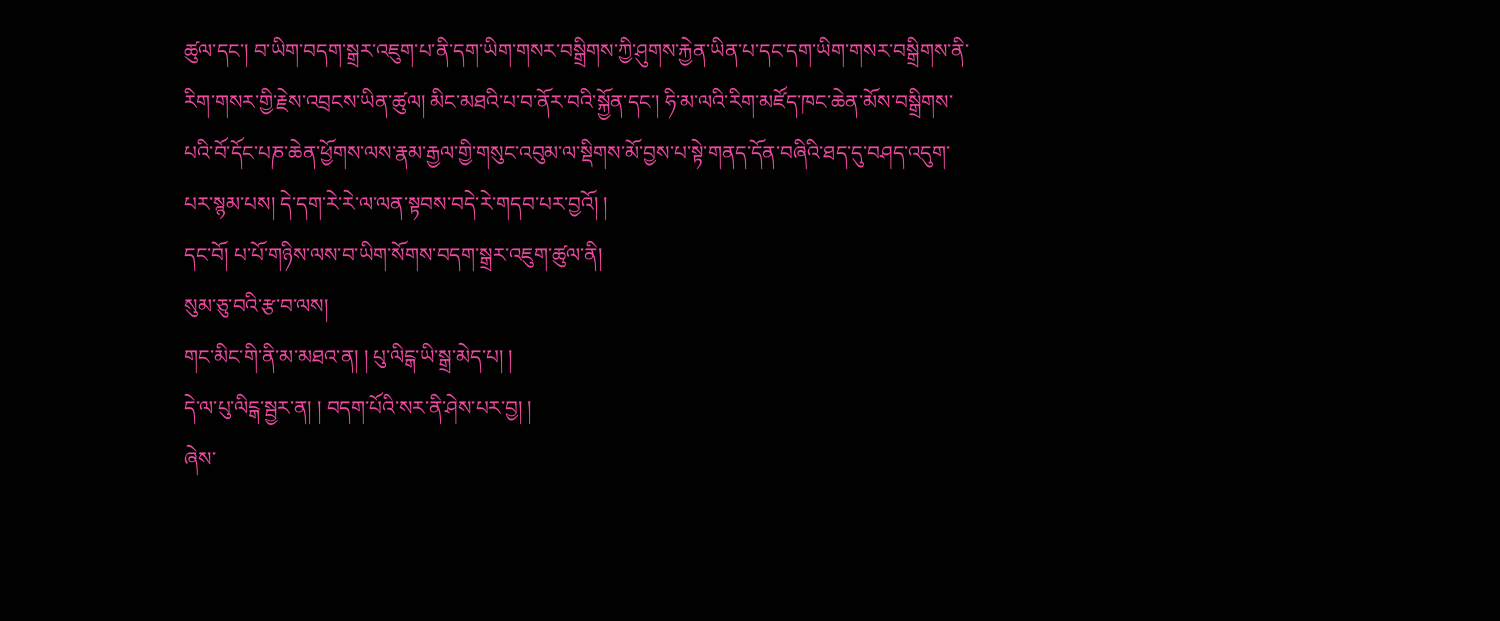ཚུལ་དང་། བ་ཡིག་བདག་སྒྲར་འཇུག་པ་ནི་དག་ཡིག་གསར་བསྒྲིགས་ཀྱི་ཤུགས་རྐྱེན་ཡིན་པ་དང་དག་ཡིག་གསར་བསྒྲིགས་ནི་རིག་གསར་གྱི་རྗེས་འབྲངས་ཡིན་ཚུལ། མིང་མཐའི་པ་བ་ནོར་བའི་སྐྱོན་དང་། ཧི་མ་ལའི་རིག་མཛོད་ཁང་ཆེན་མོས་བསྒྲིགས་པའི་བོ་དོང་པཎ་ཆེན་ཕྱོགས་ལས་རྣམ་རྒྱལ་གྱི་གསུང་འབུམ་ལ་སྡིགས་མོ་བྱས་པ་སྟེ་གནད་དོན་བཞིའི་ཐད་དུ་བཤད་འདུག་པར་སྙམ་པས། དེ་དག་རེ་རེ་ལ་ལན་སྟབས་བདེ་རེ་གདབ་པར་བྱའོ། །
དང་བོ། པ་པོ་གཉིས་ལས་བ་ཡིག་སོགས་བདག་སྒྲར་འཇུག་ཚུལ་ནི།
སུམ་ཅུ་བའི་རྩ་བ་ལས།
གང་མིང་གི་ནི་མ་མཐའ་ན། ། པུ་ལིངྒ་ཡི་སྒྲ་མེད་པ། །
དེ་ལ་པུ་ལིངྒ་སྦྱར་ན། ། བདག་པོའི་སར་ནི་ཤེས་པར་བྱ། །
ཞེས་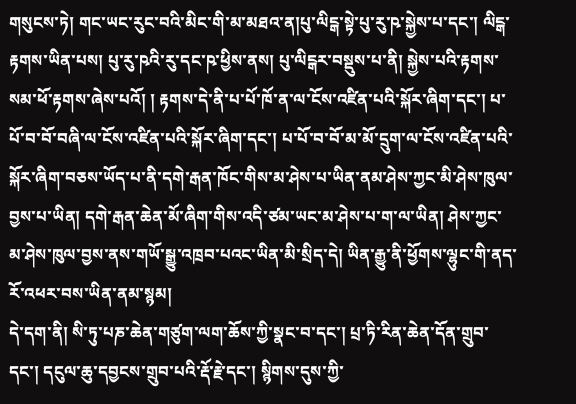གསུངས་ཏེ། གང་ཡང་རུང་བའི་མིང་གི་མ་མཐའ་ན།པུ་ལིངྒ་སྟེ་པུ་རུ་ཥ་སྐྱེས་པ་དང་། ལིངྒ་རྟགས་ཡིན་པས། པུ་རུ་ཥའི་རུ་དང་ཥ་ཕྱིས་ནས། པུ་ལིངྒར་བསྡུས་པ་ནི། སྐྱེས་པའི་རྟགས་སམ་ཕོ་རྟགས་ཞེས་པའོ། ། རྟགས་དེ་ནི་པ་པོ་ཁོ་ན་ལ་ངོས་འཛིན་པའི་སྐོར་ཞིག་དང་། པ་པོ་བ་བོ་བཞི་ལ་ངོས་འཛིན་པའི་སྐོར་ཞིག་དང་། པ་པོ་བ་བོ་མ་མོ་དྲུག་ལ་ངོས་འཛིན་པའི་སྐོར་ཞིག་བཅས་ཡོད་པ་ནི་དགེ་རྒན་ཁོང་གིས་མ་ཤེས་པ་ཡིན་ནམ་ཤེས་ཀྱང་མི་ཤེས་ཁུལ་བྱས་པ་ཡིན། དགེ་རྒན་ཆེན་མོ་ཞིག་གིས་འདི་ཙམ་ཡང་མ་ཤེས་པ་ག་ལ་ཡིན། ཤེས་ཀྱང་མ་ཤེས་ཁུལ་བྱས་ནས་གཡོ་སྒྱུ་འཁྲབ་པའང་ཡིན་མི་སྲིད་དེ། ཡིན་རྒྱུ་ནི་ཕྱོགས་ལྷུང་གི་ནད་རོ་འཕར་བས་ཡིན་ནམ་སྙམ།
དེ་དག་ནི། སི་ཏུ་པཎ་ཆེན་གཙུག་ལག་ཆོས་ཀྱི་སྣང་བ་དང་། པྲ་ཏི་རིན་ཆེན་དོན་གྲུབ་དང་། དངུལ་ཆུ་དབྱངས་གྲུབ་པའི་རྡོ་རྗེ་དང་། སྙིགས་དུས་ཀྱི་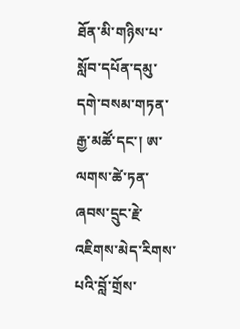ཐོན་མི་གཉིས་པ་སློབ་དཔོན་དམུ་དགེ་བསམ་གཏན་རྒྱ་མཚོ་དང་། ཨ་ལགས་ཚེ་ཏན་ཞབས་དྲུང་རྗེ་འཇིགས་མེད་རིགས་པའི་བློ་གྲོས་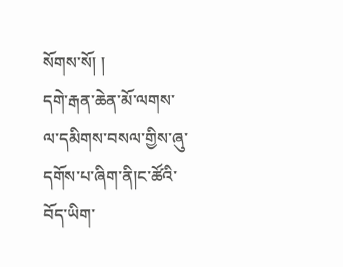སོགས་སོ། །
དགེ་རྒན་ཆེན་མོ་ལགས་ལ་དམིགས་བསལ་གྱིས་ཞུ་དགོས་པ་ཞིག་ནི།ང་ཚོའི་བོད་ཡིག་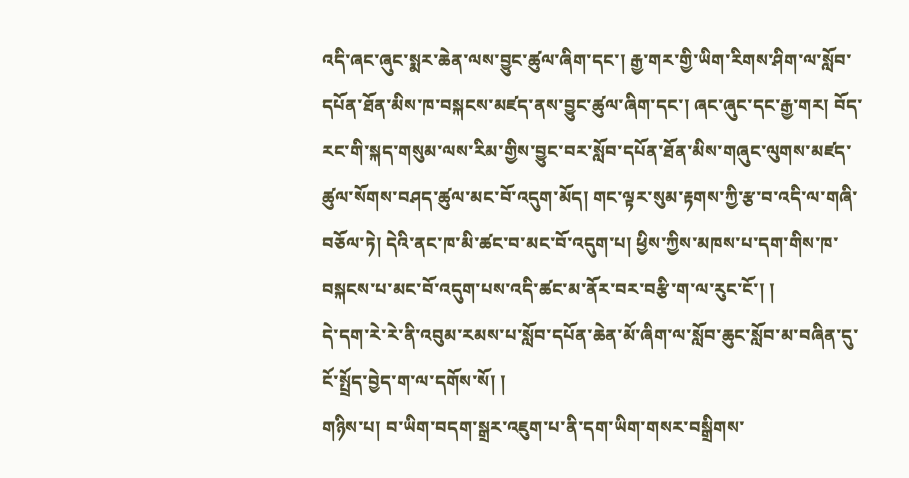འདི་ཞང་ཞུང་སྨར་ཆེན་ལས་བྱུང་ཚུལ་ཞིག་དང་། རྒྱ་གར་གྱི་ཡིག་རིགས་ཤིག་ལ་སློབ་དཔོན་ཐོན་མིས་ཁ་བསྐངས་མཛད་ནས་བྱུང་ཚུལ་ཞིག་དང་། ཞང་ཞུང་དང་རྒྱ་གར། བོད་རང་གི་སྐད་གསུམ་ལས་རིམ་གྱིས་བྱུང་བར་སློབ་དཔོན་ཐོན་མིས་གཞུང་ལུགས་མཛད་ཚུལ་སོགས་བཤད་ཚུལ་མང་བོ་འདུག་མོད། གང་ལྟར་སུམ་རྟགས་ཀྱི་རྩ་བ་འདི་ལ་གཞི་བཅོལ་ཏེ། དེའི་ནང་ཁ་མི་ཚང་བ་མང་བོ་འདུག་པ། ཕྱིས་ཀྱིས་མཁས་པ་དག་གིས་ཁ་བསྐངས་པ་མང་བོ་འདུག་པས་འདི་ཚང་མ་ནོར་བར་བརྩི་ག་ལ་རུང་ངོ་། །
དེ་དག་རེ་རེ་ནི་འབུམ་རམས་པ་སློབ་དཔོན་ཆེན་མོ་ཞིག་ལ་སློབ་ཆུང་སློབ་མ་བཞིན་དུ་ངོ་སྤྲོད་བྱེད་ག་ལ་དགོས་སོ། །
གཉིས་པ། བ་ཡིག་བདག་སྒྲར་འཇུག་པ་ནི་དག་ཡིག་གསར་བསྒྲིགས་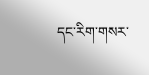དང་རིག་གསར་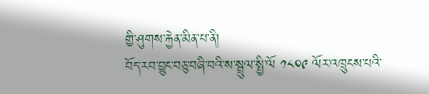གྱི་ཤུགས་རྐྱེན་མིན་པ་ནི།
བོད་རབ་བྱུང་བཅུ་བཞི་བའི་ས་སྦྲུལ་སྤྱི་ལོ ༡༨༠༩ ལོར་འཁྲུངས་པའི་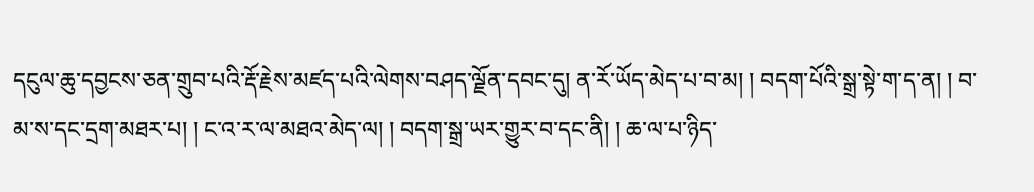དངུལ་ཆུ་དབྱངས་ཅན་གྲུབ་པའི་རྡོ་རྗེས་མཛད་པའི་ལེགས་བཤད་ལྗོན་དབང་དུ། ན་རོ་ཡོད་མེད་པ་བ་མ། ། བདག་པོའི་སྒྲ་སྟེ་ག་ད་ན། ། བ་མ་ས་དང་དྲག་མཐར་པ། ། ང་འ་ར་ལ་མཐའ་མེད་ལ། ། བདག་སྒྲ་ཡར་གྱུར་བ་དང་ནི། ། ཆ་ལ་པ་ཉིད་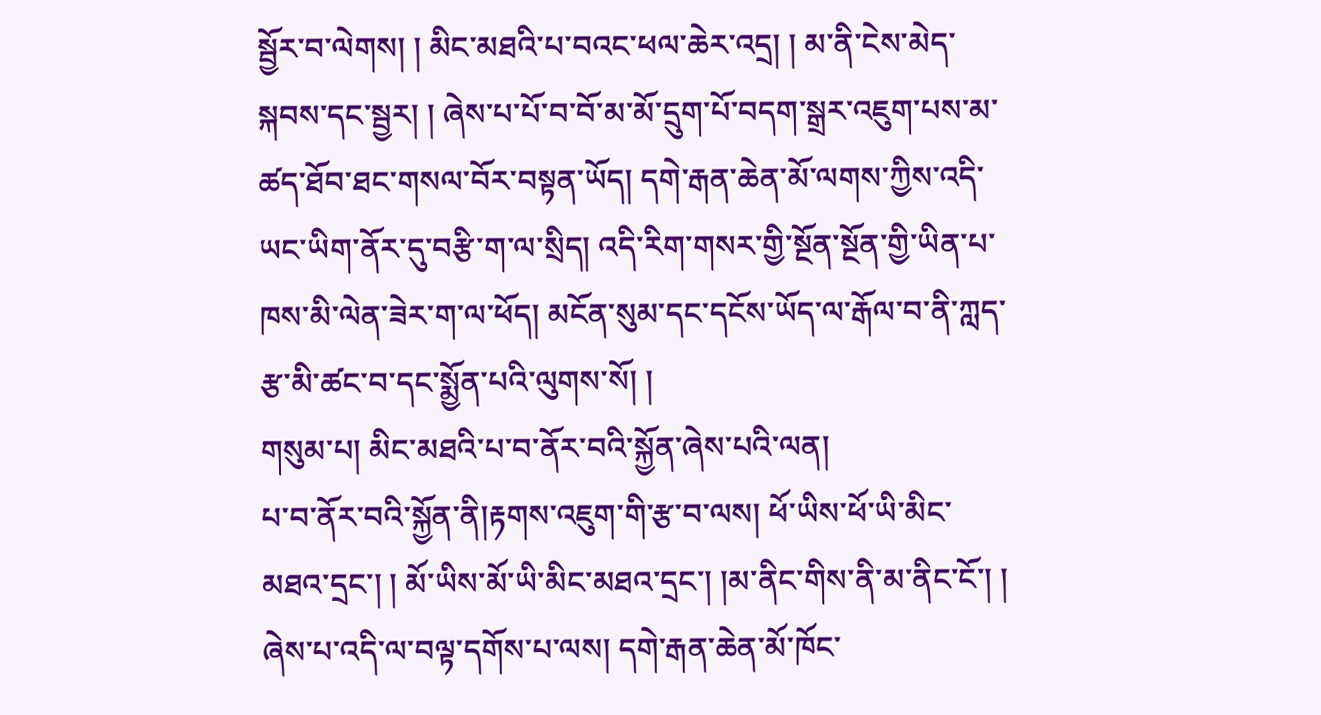སྦྱོར་བ་ལེགས། ། མིང་མཐའི་པ་བའང་ཕལ་ཆེར་འདྲ། ། མ་ནི་ངེས་མེད་སྐབས་དང་སྦྱར། ། ཞེས་པ་པོ་བ་བོ་མ་མོ་དྲུག་པོ་བདག་སྒྲར་འཇུག་པས་མ་ཚད་ཐོབ་ཐང་གསལ་བོར་བསྟན་ཡོད། དགེ་རྒན་ཆེན་མོ་ལགས་ཀྱིས་འདི་ཡང་ཡིག་ནོར་དུ་བརྩི་ག་ལ་སྲིད། འདི་རིག་གསར་གྱི་སྔོན་སྔོན་གྱི་ཡིན་པ་ཁས་མི་ལེན་ཟེར་ག་ལ་ཕོད། མངོན་སུམ་དང་དངོས་ཡོད་ལ་རྒོལ་བ་ནི་ཀླད་རྩ་མི་ཚང་བ་དང་སྨྱོན་པའི་ལུགས་སོ། །
གསུམ་པ། མིང་མཐའི་པ་བ་ནོར་བའི་སྐྱོན་ཞེས་པའི་ལན།
པ་བ་ནོར་བའི་སྐྱོན་ནི།རྟགས་འཇུག་གི་རྩ་བ་ལས། ཕོ་ཡིས་ཕོ་ཡི་མིང་མཐའ་དྲང་། ། མོ་ཡིས་མོ་ཡི་མིང་མཐའ་དྲང་། །མ་ནིང་གིས་ནི་མ་ནིང་ངོ་། ། ཞེས་པ་འདི་ལ་བལྟ་དགོས་པ་ལས། དགེ་རྒན་ཆེན་མོ་ཁོང་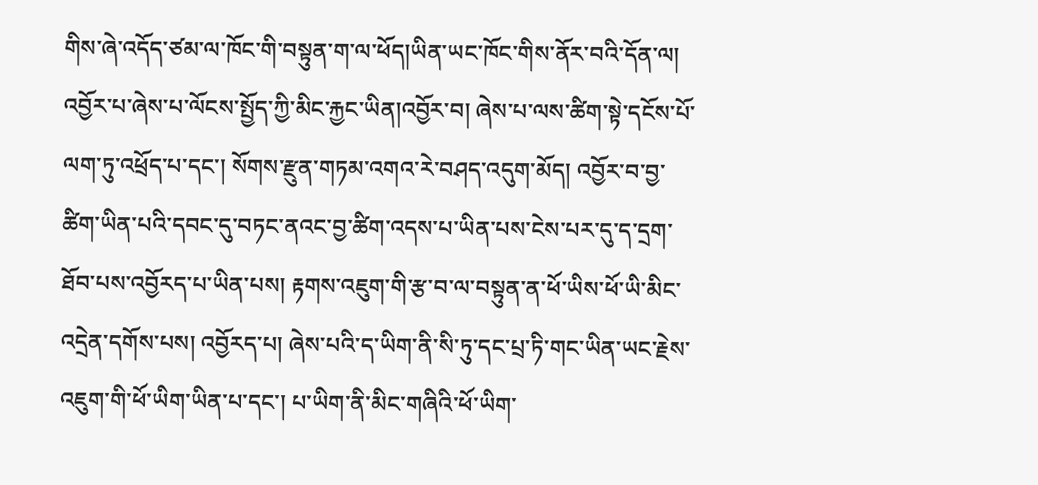གིས་ཞེ་འདོད་ཙམ་ལ་ཁོང་གི་བསྟུན་ག་ལ་ཕོད།ཡིན་ཡང་ཁོང་གིས་ནོར་བའི་དོན་ལ། འབྱོར་པ་ཞེས་པ་ལོངས་སྤྱོད་ཀྱི་མིང་རྐྱང་ཡིན།འབྱོར་བ། ཞེས་པ་ལས་ཚིག་སྟེ་དངོས་པོ་ལག་ཏུ་འཕྲོད་པ་དང་། སོགས་རྫུན་གཏམ་འགའ་རེ་བཤད་འདུག་མོད། འབྱོར་བ་བྱ་ཚིག་ཡིན་པའི་དབང་དུ་བཏང་ནའང་བྱ་ཚིག་འདས་པ་ཡིན་པས་ངེས་པར་དུ་ད་དྲག་ཐོབ་པས་འབྱོརད་པ་ཡིན་པས། རྟགས་འཇུག་གི་རྩ་བ་ལ་བསྟུན་ན་ཕོ་ཡིས་ཕོ་ཡི་མིང་འདྲེན་དགོས་པས། འབྱོརད་པ། ཞེས་པའི་ད་ཡིག་ནི་སི་ཏུ་དང་པྲ་ཏི་གང་ཡིན་ཡང་རྗེས་འཇུག་གི་ཕོ་ཡིག་ཡིན་པ་དང་། པ་ཡིག་ནི་མིང་གཞིའི་ཕོ་ཡིག་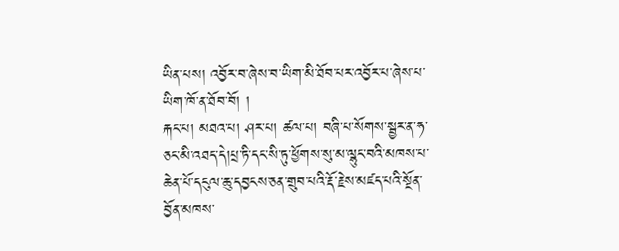ཡིན་པས། འབྱོར་བ་ཞེས་བ་ཡིག་མི་ཐོབ་པར་འབྱོར་པ་ཞེས་པ་ཡིག་ཁོ་ན་ཐོབ་བོ། །
རྐང་པ། མཐའ་པ། ཤར་པ། ཚལ་པ། བཞི་པ་སོགས་སྦྱར་ན་ཧ་ཅང་མི་འཐད་དེ།པྲ་ཏི་དང་སི་ཏུ་ཕྱོགས་སུ་མ་ལྷུང་བའི་མཁས་པ་ཆེན་པོ་དངུལ་ཆུ་དབྱངས་ཅན་གྲུབ་པའི་རྡོ་རྗེས་མཛད་པའི་སྔོན་བྱོན་མཁས་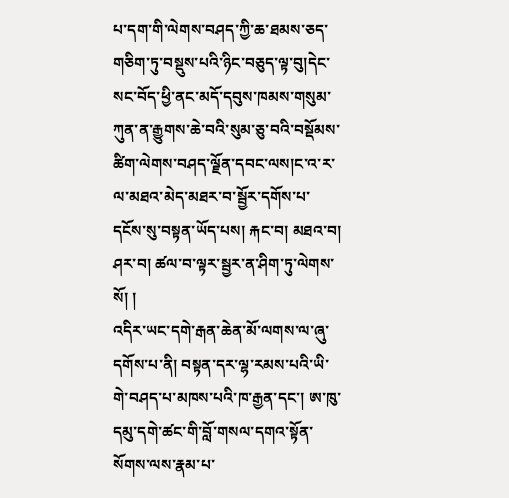པ་དག་གི་ལེགས་བཤད་ཀྱི་ཆ་ཐམས་ཅད་གཅིག་ཏུ་བསྡུས་པའི་ཉིང་བཅུད་ལྟ་བུ།དེང་སང་བོད་ཕྱི་ནང་མདོ་དབུས་ཁམས་གསུམ་ཀུན་ན་རྒྱུགས་ཆེ་བའི་སུམ་ཅུ་བའི་བསྡོམས་ཚིག་ལེགས་བཤད་ལྗོན་དབང་ལས།ང་འ་ར་ལ་མཐའ་མེད་མཐར་བ་སྦྱོར་དགོས་པ་དངོས་སུ་བསྟན་ཡོད་པས། རྐང་བ། མཐའ་བ། ཤར་བ། ཚལ་བ་ལྟར་སྦྱར་ན་ཤིག་ཏུ་ལེགས་སོ། །
འདིར་ཡང་དགེ་རྒན་ཆེན་མོ་ལགས་ལ་ཞུ་དགོས་པ་ནི། བསྟན་དར་ལྷ་རམས་པའི་ཡི་གེ་བཤད་པ་མཁས་པའི་ཁ་རྒྱན་དང་། ཨ་ཁུ་དམུ་དགེ་ཚང་གི་བློ་གསལ་དགའ་སྟོན་སོགས་ལས་རྣམ་པ་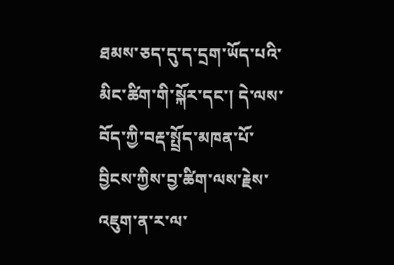ཐམས་ཅད་དུ་ད་དྲག་ཡོད་པའི་མིང་ཚིག་གི་སྐོར་དང་། དེ་ལས་བོད་ཀྱི་བརྡ་སྤྲོད་མཁན་པོ་བྱིངས་ཀྱིས་བྱ་ཚིག་ལས་རྗེས་འཇུག་ན་ར་ལ་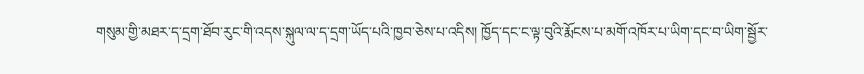གསུམ་གྱི་མཐར་ད་དྲག་ཐོབ་རུང་གི་འདས་སྐུལ་ལ་ད་དྲག་ཡོད་པའི་ཁྱབ་ཅེས་པ་འདིས། ཁྱོད་དང་ང་ལྟ་བུའི་རྨོངས་པ་མགོ་འཁོར་པ་ཡིག་དང་བ་ཡིག་སྦྱོར་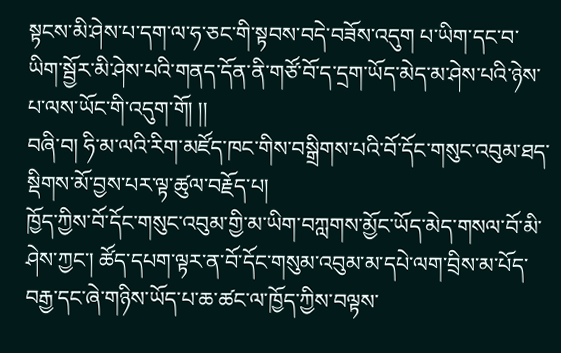སྟངས་མི་ཤེས་པ་དག་ལ་ཧ་ཅང་གི་སྟབས་བདེ་བཟོས་འདུག པ་ཡིག་དང་བ་ཡིག་སྦྱོར་མི་ཤེས་པའི་གནད་དོན་ནི་གཙོ་བོ་ད་དྲག་ཡོད་མེད་མ་ཤེས་པའི་ཉེས་པ་ལས་ཡོང་གི་འདུག་གོ། །།
བཞི་བ། ཧི་མ་ལའི་རིག་མཛོད་ཁང་གིས་བསྒྲིགས་པའི་བོ་དོང་གསུང་འབུམ་ཐད་སྡིགས་མོ་བྱས་པར་ལྟ་ཚུལ་བརྗོད་པ།
ཁྱོད་ཀྱིས་བོ་དོང་གསུང་འབུམ་གྱི་མ་ཡིག་བཀླགས་མྱོང་ཡོད་མེད་གསལ་བོ་མི་ཤེས་ཀྱང་། ཚོད་དཔག་ལྟར་ན་བོ་དོང་གསུམ་འབུམ་མ་དཔེ་ལག་བྲིས་མ་པོད་བརྒྱ་དང་ཞེ་གཉིས་ཡོད་པ་ཆ་ཚང་ལ་ཁྱོད་ཀྱིས་བལྟས་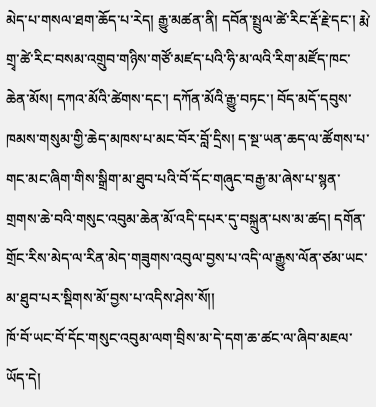མེད་པ་གསལ་ཐག་ཆོད་པ་རེད། རྒྱུ་མཚན་ནི། དབོན་སྤྲུལ་ཚེ་རིང་རྡོ་རྗེ་དང་། རྨེ་གྲྭ་ཚེ་རིང་བསམ་འགྲུབ་གཉིས་གཙོ་མཛད་པའི་ཧི་མ་ལའི་རིག་མཛོད་ཁང་ཆེན་མོས། དཀའ་མོའི་ཚེགས་དང་། དཀོན་མོའི་རྒྱུ་བཏང་། བོད་མདོ་དབུས་ཁམས་གསུམ་གྱི་ཆེད་མཁས་པ་མང་བོར་བློ་དྲིས། ད་སྔ་ཡན་ཆད་ལ་ཚོགས་པ་གང་མང་ཞིག་གིས་སྒྲིག་མ་ཐུབ་པའི་བོ་དོང་གཞུང་བརྒྱ་མ་ཞེས་པ་སྙན་གྲགས་ཆེ་བའི་གསུང་འབུམ་ཆེན་མོ་འདི་དཔར་དུ་བསྐྲུན་པས་མ་ཚད། དགོན་གྲོང་རིས་མེད་ལ་རིན་མེད་གཟུགས་འབུལ་བྱས་པ་འདི་ལ་རྒྱུས་ལོན་ཙམ་ཡང་མ་ཐུབ་པར་སྡིགས་མོ་བྱས་པ་འདིས་ཤེས་སོ།།
ཁོ་བོ་ཡང་བོ་དོང་གསུང་འབུམ་ལག་བྲིས་མ་དེ་དག་ཆ་ཚང་ལ་ཞིབ་མཇལ་ཡོད་དེ།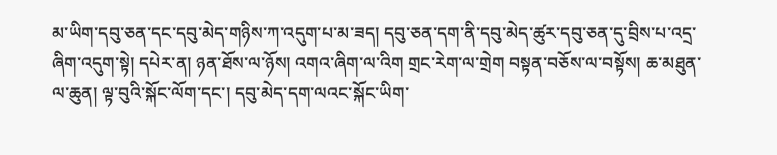མ་ཡིག་དབུ་ཅན་དང་དབུ་མེད་གཉིས་ཀ་འདུག་པ་མ་ཟད། དབུ་ཅན་དག་ནི་དབུ་མེད་ཚུར་དབུ་ཅན་དུ་བྲིས་པ་འདྲ་ཞིག་འདུག་སྟེ། དཔེར་ན། ཉན་ཐོས་ལ་ཉོས། འགའ་ཞིག་ལ་འིག གྲང་རེག་ལ་གྲེག བསྟན་བཅོས་ལ་བསྟོས། ཆ་མཐུན་ལ་ཆུན། ལྟ་བུའི་སྐོང་ལོག་དང་། དབུ་མེད་དག་ལའང་སྐོང་ཡིག་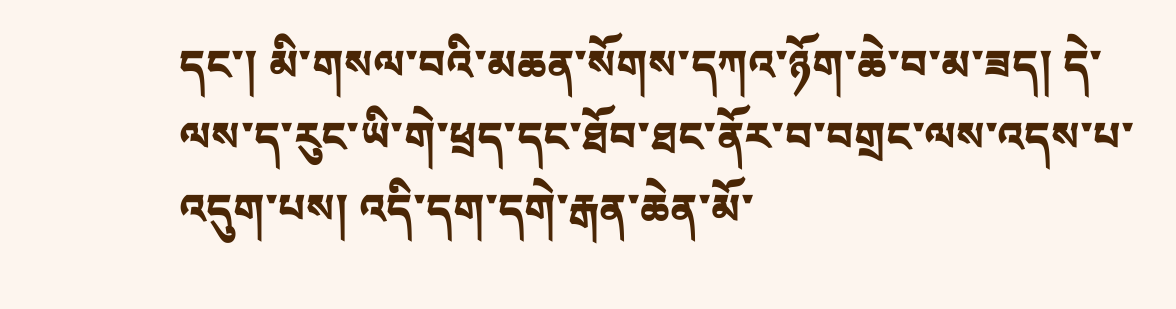དང་། མི་གསལ་བའི་མཆན་སོགས་དཀའ་ཉོག་ཆེ་བ་མ་ཟད། དེ་ལས་ད་རུང་ཡི་གེ་ཕྲད་དང་ཐོབ་ཐང་ནོར་བ་བགྲང་ལས་འདས་པ་འདུག་པས། འདི་དག་དགེ་རྒན་ཆེན་མོ་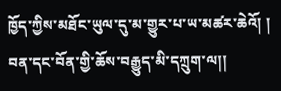ཁྱོད་ཀྱིས་མཐོང་ཡུལ་དུ་མ་གྱུར་པ་ཡ་མཚར་ཆེའོ། །
བན་དང་བོན་གྱི་ཆོས་བརྒྱུད་མི་དཀྲུག་ལ།།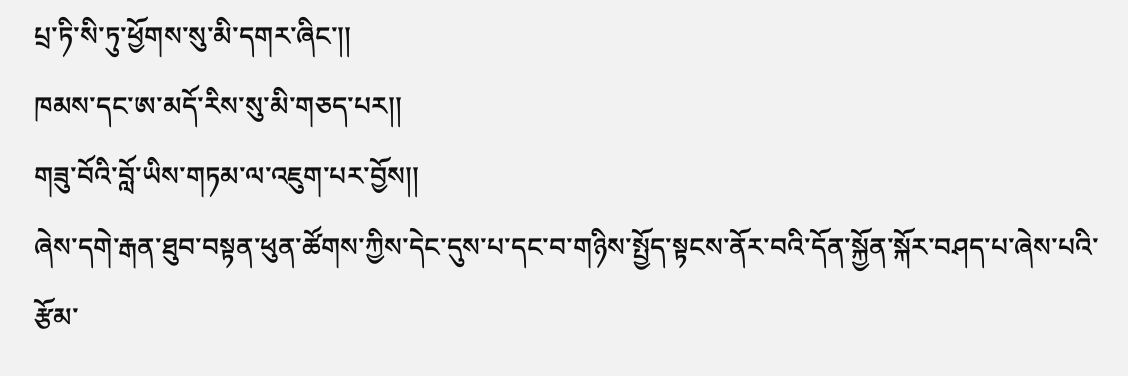པྲ་ཏི་སི་ཏུ་ཕྱོགས་སུ་མི་དགར་ཞིང་།།
ཁམས་དང་ཨ་མདོ་རིས་སུ་མི་གཅད་པར།།
གཟུ་བོའི་བློ་ཡིས་གཏམ་ལ་འཇུག་པར་བྱོས།།
ཞེས་དགེ་རྒན་ཐུབ་བསྟན་ཕུན་ཚོགས་ཀྱིས་དེང་དུས་པ་དང་བ་གཉིས་སྤྱོད་སྟངས་ནོར་བའི་དོན་སྐྱོན་སྐོར་བཤད་པ་ཞེས་པའི་རྩོམ་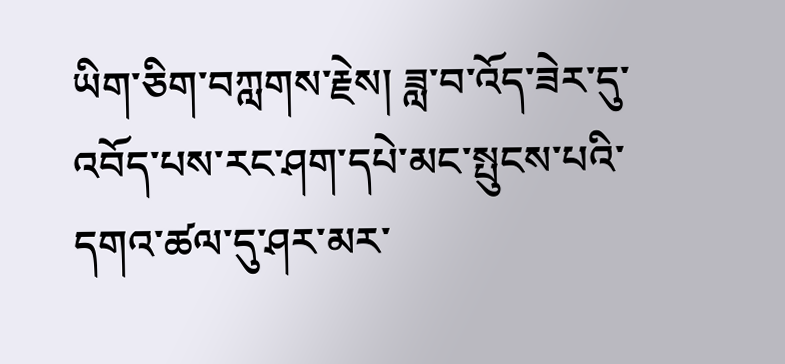ཡིག་ཅིག་བཀླགས་རྗེས། ཟླ་བ་འོད་ཟེར་དུ་འབོད་པས་རང་ཤག་དཔེ་མང་སྤུངས་པའི་དགའ་ཚལ་དུ་ཤར་མར་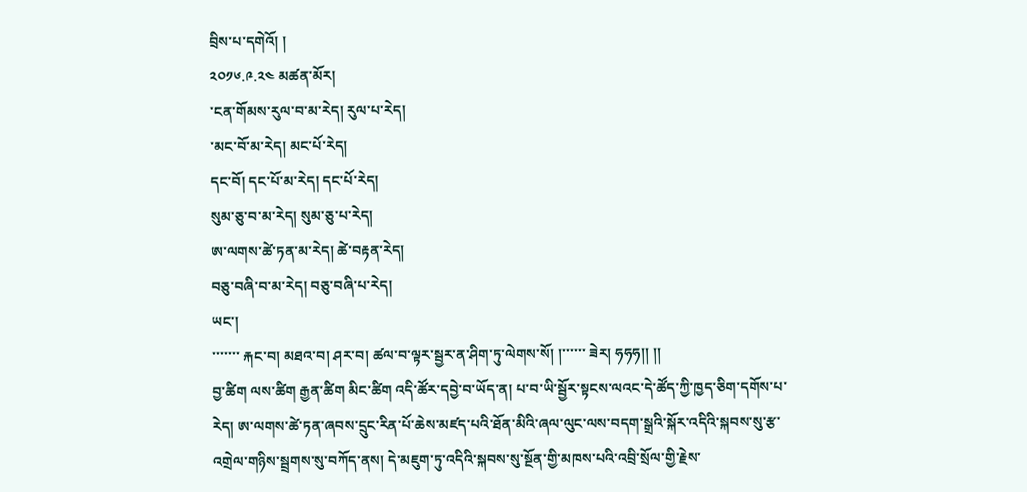བྲིས་པ་དགེའོ། །
༢༠༡༦.༩.༢༤ མཚན་མོར།
་ངན་གོམས་རུལ་བ་མ་རེད། རུལ་པ་རེད།
་མང་བོ་མ་རེད། མང་པོ་རེད།
དང་བོ། དང་པོ་མ་རེད། དང་པོ་རེད།
སུམ་ཅུ་བ་མ་རེད། སུམ་ཅུ་པ་རེད།
ཨ་ལགས་ཚེ་ཏན་མ་རེད། ཚེ་བརྟན་རེད།
བཅུ་བཞི་བ་མ་རེད། བཅུ་བཞི་པ་རེད།
ཡང་།
་་་་་་་ རྐང་བ། མཐའ་བ། ཤར་བ། ཚལ་བ་ལྟར་སྦྱར་ན་ཤིག་ཏུ་ལེགས་སོ། །་་་་་་ ཟེར། ཧཧཧ།། །།
བྱ་ཚིག ལས་ཚིག རྒྱན་ཚིག མིང་ཚིག འདི་ཚོར་དབྱེ་བ་ཡོད་ན། པ་བ་ཡི་སྦྱོར་སྟངས་ལའང་དེ་ཚོད་ཀྱི་ཁྱད་ཅིག་དགོས་པ་རེད། ཨ་ལགས་ཚེ་ཏན་ཞབས་དྲུང་རིན་པོ་ཆེས་མཛད་པའི་ཐོན་མིའི་ཞལ་ལུང་ལས་བདག་སྒྲའི་སྐོར་འདིའི་སྐབས་སུ་རྩ་འགྲེལ་གཉིས་སྦྲགས་སུ་བཀོད་ནས། དེ་མཇུག་ཏུ་འདིའི་སྐབས་སུ་སྔོན་གྱི་མཁས་པའི་འབྲི་སྲོལ་གྱི་རྗེས་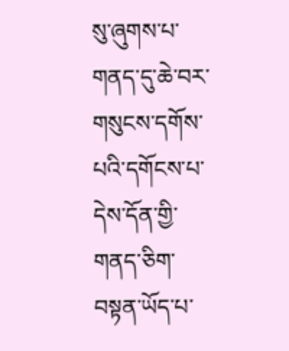སུ་ཞུགས་པ་གནད་དུ་ཆེ་བར་གསུངས་དགོས་པའི་དགོངས་པ་དེས་དོན་གྱི་གནད་ཅིག་བསྟན་ཡོད་པ་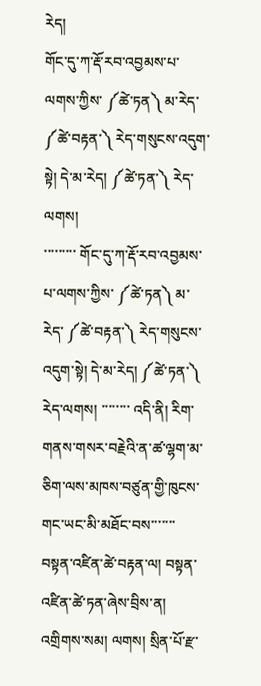རེད།
གོང་དུ་ཀ་རྡོ་རབ་འབྱམས་པ་ལགས་ཀྱིས་ ༼ཚེ་ཏན༽ མ་རེད་ ༼ཚེ་བརྟན་༽ རེད་གསུངས་འདུག་སྟེ། དེ་མ་རེད། ༼ཚེ་ཏན་༽ རེད་ལགས།
་་་་་་་་་ གོང་དུ་ཀ་རྡོ་རབ་འབྱམས་པ་ལགས་ཀྱིས་ ༼ཚེ་ཏན༽ མ་རེད་ ༼ཚེ་བརྟན་༽ རེད་གསུངས་འདུག་སྟེ། དེ་མ་རེད། ༼ཚེ་ཏན་༽ རེད་ལགས། ་་་་་་་་ འདི་ནི། རིག་གནས་གསར་བརྗེའི་ན་ཚ་ལྷག་མ་ཅིག་ལས་མཁས་བཙུན་གྱི་ཁུངས་གང་ཡང་མི་མཐོང་བས་་་་་་་
བསྟན་འཛིན་ཚེ་བརྟན་ལ། བསྟན་འཛིན་ཚེ་ཏན་ཞེས་བྲིས་ན། འགྲིགས་སམ། ལགས། སྲིན་པོ་རྫ་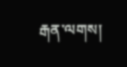རྒན་ལགས།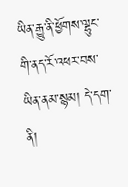ཡིན་རྒྱུ་ནི་ཕྱོགས་ལྷུང་གི་ནད་རོ་འཕར་བས་ཡིན་ནམ་སྙམ། དེ་དག་ནི།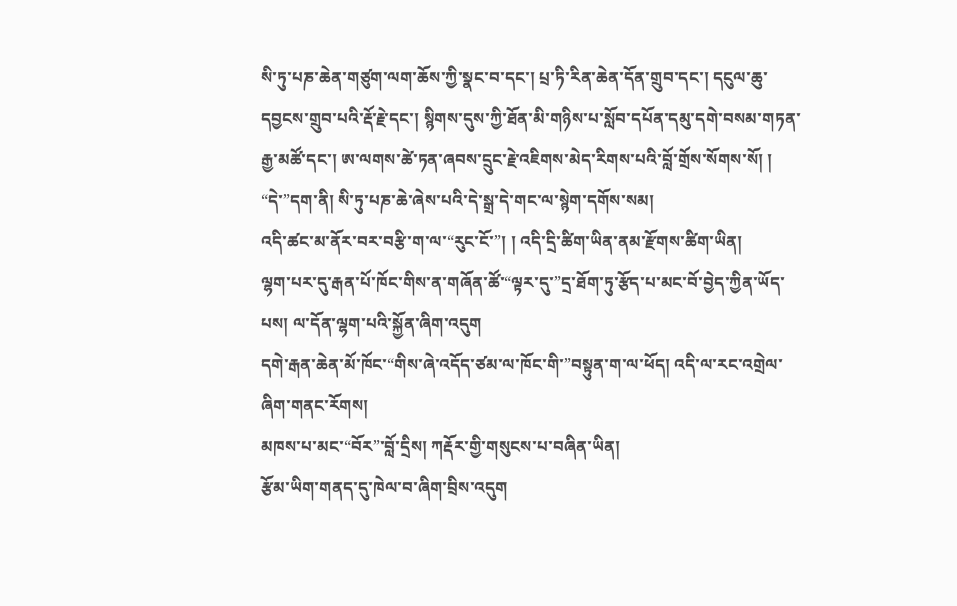སི་ཏུ་པཎ་ཆེན་གཙུག་ལག་ཆོས་ཀྱི་སྣང་བ་དང་། པྲ་ཏི་རིན་ཆེན་དོན་གྲུབ་དང་། དངུལ་ཆུ་དབྱངས་གྲུབ་པའི་རྡོ་རྗེ་དང་། སྙིགས་དུས་ཀྱི་ཐོན་མི་གཉིས་པ་སློབ་དཔོན་དམུ་དགེ་བསམ་གཏན་རྒྱ་མཚོ་དང་། ཨ་ལགས་ཚེ་ཏན་ཞབས་དྲུང་རྗེ་འཇིགས་མེད་རིགས་པའི་བློ་གྲོས་སོགས་སོ། ། “དེ་”དག་ནི། སི་ཏུ་པཎ་ཆེ་ཞེས་པའི་དེ་སྒྲ་དེ་གང་ལ་སྙེག་དགོས་སམ།
འདི་ཚང་མ་ནོར་བར་བརྩི་ག་ལ་“རུང་ངོ་”། ། འདི་དྲི་ཚིག་ཡིན་ནམ་རྫོགས་ཚིག་ཡིན།
ལྷག་པར་དུ་རྒན་པོ་ཁོང་གིས་ན་གཞོན་ཚོ་“ལྟར་དུ་”དྲ་ཐོག་ཏུ་རྩོད་པ་མང་བོ་བྱེད་ཀྱིན་ཡོད་པས། ལ་དོན་ལྷག་པའི་སྐྱོན་ཞིག་འདུག
དགེ་རྒན་ཆེན་མོ་ཁོང་“གིས་ཞེ་འདོད་ཙམ་ལ་ཁོང་གི་”བསྟུན་ག་ལ་ཕོད། འདི་ལ་རང་འགྲེལ་ཞིག་གནང་རོགས།
མཁས་པ་མང་“བོར”་བློ་དྲིས། ཀརྡོར་གྱི་གསུངས་པ་བཞིན་ཡིན།
རྩོམ་ཡིག་གནད་དུ་ཁེལ་བ་ཞིག་བྲིས་འདུག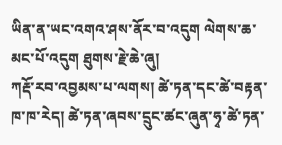ཡིན་ན་ཡང་འགའ་ཤས་ནོར་བ་འདུག ལེགས་ཆ་མང་པོ་འདུག ཐུགས་རྗེ་ཆེ་ཞུ།
ཀརྡོ་རབ་འབྱམས་པ་ལགས། ཚེ་ཏན་དང་ཚེ་བརྟན་ཁ་ཁ་རེད། ཚེ་ཏན་ཞབས་དྲུང་ཚང་ཞུན་ཧྭ་ཚེ་ཏན་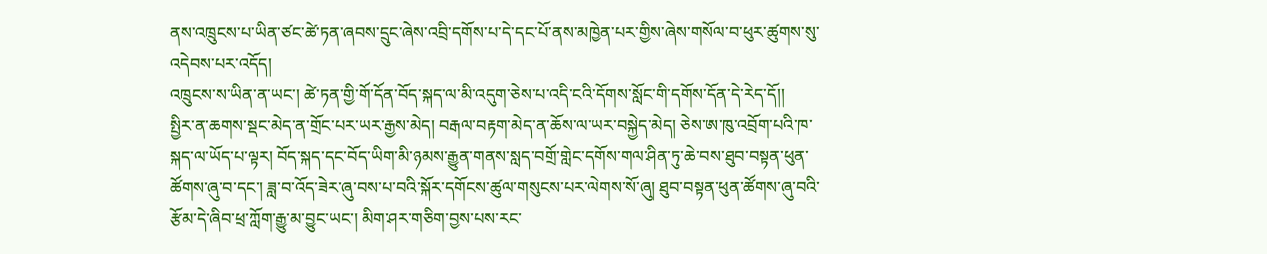ནས་འཁྲུངས་པ་ཡིན་ཙང་ཚེ་ཏན་ཞབས་དྲུང་ཞེས་འབྲི་དགོས་པ་དེ་དང་པོ་ནས་མཁྱེན་པར་གྱིས་ཞེས་གསོལ་བ་ཕུར་ཚུགས་སུ་འདེབས་པར་འདོད།
འཁྲུངས་ས་ཡིན་ན་ཡང་། ཚེ་ཏན་གྱི་གོ་དོན་བོད་སྐད་ལ་མི་འདུག་ཅེས་པ་འདི་ངའི་དོགས་སློང་གི་དགོས་དོན་དེ་རེད་དོ།།
སྤྱིར་ན་ཆགས་སྡང་མེད་ན་གྲོང་པར་ཡར་རྒྱས་མེད། བརྒལ་བརྟག་མེད་ན་ཆོས་ལ་ཡར་བསྐྱེད་མེད། ཅེས་ཨ་ཁུ་འབྲོག་པའི་ཁ་སྐད་ལ་ཡོད་པ་ལྟར། བོད་སྐད་དང་བོད་ཡིག་མི་ཉམས་རྒྱུན་གནས་སླད་བགྲོ་གླེང་དགོས་གལ་ཤིན་ཏུ་ཆེ་བས་ཐུབ་བསྟན་ཕུན་ཚོགས་ཞུ་བ་དང་། ཟླ་བ་འོད་ཟེར་ཞུ་བས་པ་བའི་སྐོར་དགོངས་ཚུལ་གསུངས་པར་ལེགས་སོ་ཞུ། ཐུབ་བསྟན་ཕུན་ཚོགས་ཞུ་བའི་རྩོམ་དེ་ཞིབ་ཕྲ་ཀློག་རྒྱུ་མ་བྱུང་ཡང་། མིག་ཤར་གཅིག་བྱས་པས་རང་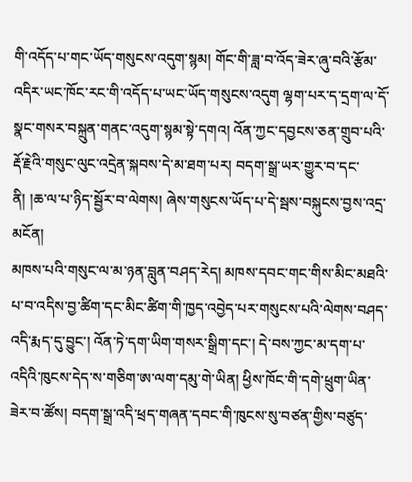གི་འདོད་པ་གང་ཡོད་གསུངས་འདུག་སྙམ། གོང་གི་ཟླ་བ་འོད་ཟེར་ཞུ་བའི་རྩོམ་འདིར་ཡང་ཁོང་རང་གི་འདོད་པ་ཡང་ཡོད་གསུངས་འདུག ལྷག་པར་ད་དྲག་ལ་དོ་སྣང་གསར་བསྐྲུན་གནང་འདུག་སྙམ་སྟེ་དགའ། འོན་ཀྱང་དབྱངས་ཅན་གྲུབ་པའི་རྡོ་རྗེའི་གསུང་ལུང་འདྲེན་སྐབས་དེ་མ་ཐག་པར། བདག་སྒྲ་ཡར་གྱུར་བ་དང་ནི། །ཆ་ལ་པ་ཉིད་སྦྱོར་བ་ལེགས། ཞེས་གསུངས་ཡོད་པ་དེ་སྦས་བསྐུངས་བྱས་འདྲ་མངོན།
མཁས་པའི་གསུང་ལ་མ་ཉན་བླུན་བཤད་རེད། མཁས་དབང་གང་གིས་མིང་མཐའི་པ་བ་འདིས་བྱ་ཚིག་དང་མིང་ཚིག་གི་ཁྱད་འབྱེད་པར་གསུངས་པའི་ལེགས་བཤད་འདི་རྨད་དུ་བྱུང་། འོན་ཏེ་དག་ཡིག་གསར་སྒྲིག་དང་། དེ་བས་ཀྱང་མ་དག་པ་འདིའི་ཁུངས་དེད་ས་གཅིག་ཨ་ལག་དམུ་གེ་ཡིན། ཕྱིས་ཁོང་གི་དགེ་ཕྲུག་ཡིན་ཟེར་བ་ཚོས། བདག་སྒྲ་འདི་ཕྲད་གཞན་དབང་གི་ཁུངས་སུ་བཙན་གྱིས་བཙུད་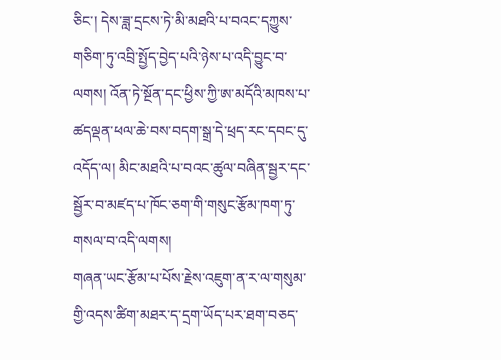ཅིང་། དེས་ཟླ་དྲངས་ཏེ་མི་མཐའི་པ་བའང་དཀྱུས་གཅིག་ཏུ་འབྲི་སྤྱོད་བྱེད་པའི་ཉེས་པ་འདི་བྱུང་བ་ལགས། འོན་ཏེ་སྔོན་དང་ཕྱིས་ཀྱི་ཨ་མདོའི་མཁས་པ་ཚདལྡན་ཕལ་ཆེ་བས་བདག་སྒྲ་དེ་ཕྲད་རང་དབང་དུ་འདོད་ལ། མིང་མཐའི་པ་བའང་ཚུལ་བཞིན་སྦྱར་དང་སྦྱོར་བ་མཛད་པ་ཁོང་ཅག་གི་གསུང་རྩོམ་ཁག་ཏུ་གསལ་བ་འདི་ལགས།
གཞན་ཡང་རྩོམ་པ་པོས་རྗེས་འཇུག་ན་ར་ལ་གསུམ་གྱི་འདས་ཚིག་མཐར་ད་དྲག་ཡོད་པར་ཐག་བཅད་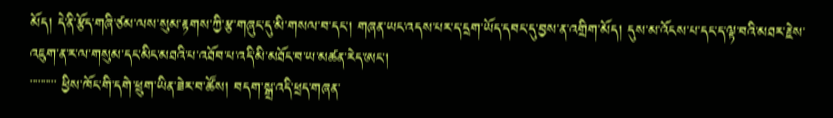མོད། དེ་ནི་རྩོད་གཞི་ཙམ་ལས་སུམ་རྟགས་ཀྱི་རྩ་གཞུང་དུ་མི་གསལ་བ་དང་། གཞན་ཡང་འདས་པར་ད་དྲག་ཡོད་དབང་དུ་བྱས་ན་འགྲིག་མོད། དུས་མ་འོངས་པ་དང་ད་ལྟ་བའི་མཐར་རྗེས་འཇུག་ན་ར་ལ་གསུམ་དང་མིང་མཐའི་པ་འཐོབ་པ་འདི་མི་མཐོང་བ་ཡ་མཚན་རེད་ཨང་།
་་་་་་་་་་ ཕྱིས་ཁོང་གི་དགེ་ཕྲུག་ཡིན་ཟེར་བ་ཚོས། བདག་སྒྲ་འདི་ཕྲད་གཞན་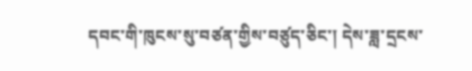དབང་གི་ཁུངས་སུ་བཙན་གྱིས་བཙུད་ཅིང་། དེས་ཟླ་དྲངས་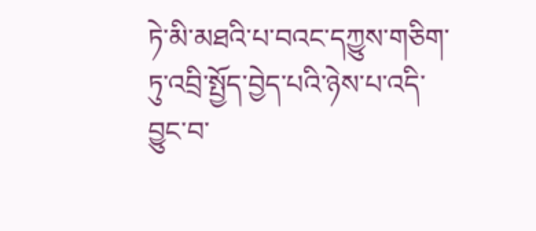ཏེ་མི་མཐའི་པ་བའང་དཀྱུས་གཅིག་ཏུ་འབྲི་སྤྱོད་བྱེད་པའི་ཉེས་པ་འདི་བྱུང་བ་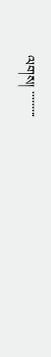ལགས། ་་་་་་་་་